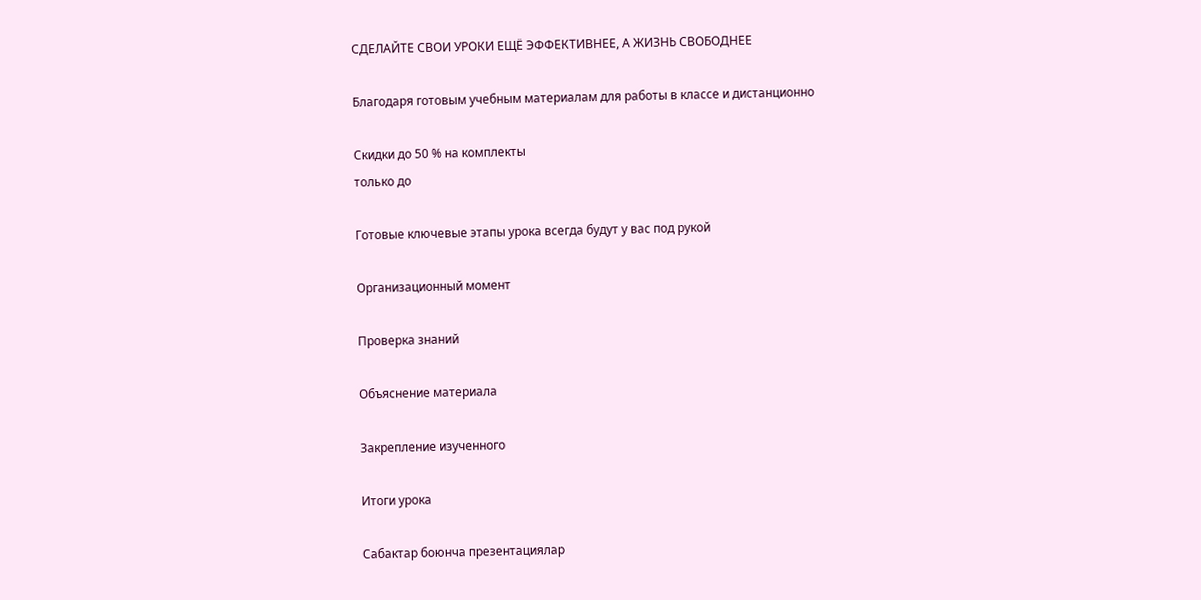СДЕЛАЙТЕ СВОИ УРОКИ ЕЩЁ ЭФФЕКТИВНЕЕ, А ЖИЗНЬ СВОБОДНЕЕ

Благодаря готовым учебным материалам для работы в классе и дистанционно

Скидки до 50 % на комплекты
только до

Готовые ключевые этапы урока всегда будут у вас под рукой

Организационный момент

Проверка знаний

Объяснение материала

Закрепление изученного

Итоги урока

Сабактар боюнча презентациялар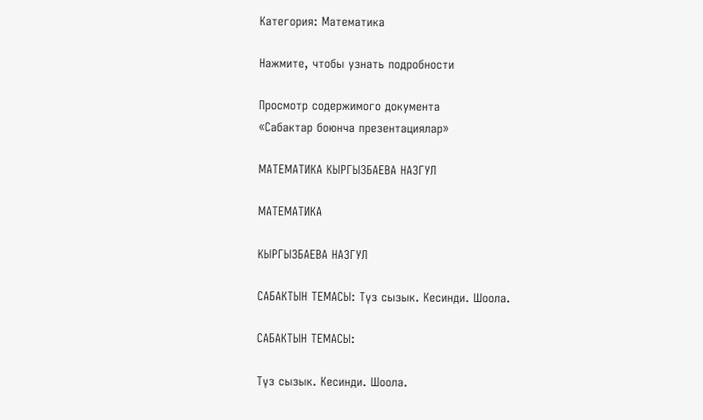Категория: Математика

Нажмите, чтобы узнать подробности

Просмотр содержимого документа
«Сабактар боюнча презентациялар»

МАТЕМАТИКА КЫРГЫЗБАЕВА НАЗГУЛ

МАТЕМАТИКА

КЫРГЫЗБАЕВА НАЗГУЛ

САБАКТЫН ТЕМАСЫ: Түз сызык. Кесинди. Шоола.

САБАКТЫН ТЕМАСЫ:

Түз сызык. Кесинди. Шоола.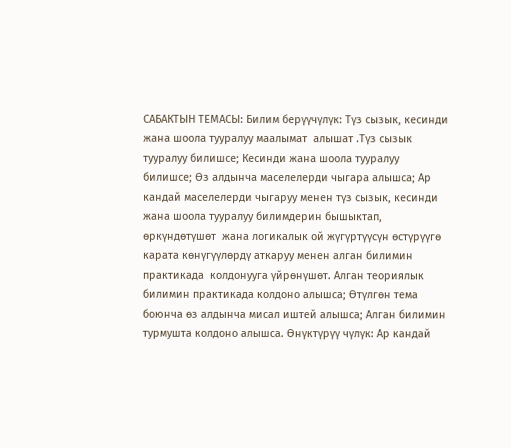САБАКТЫН ТЕМАСЫ: Билим берүүчүлүк: Түз сызык, кесинди жана шоола тууралуу маалымат  алышат .Түз сызык тууралуу билишсе; Кесинди жана шоола тууралуу билишсе; Өз алдынча маселелерди чыгара алышса; Ар кандай маселелерди чыгаруу менен түз сызык, кесинди жана шоола тууралуу билимдерин бышыктап, өркүндөтүшөт  жана логикалык ой жүгүртүүсүн өстүрүүгө карата көнүгүүлөрдү аткаруу менен алган билимин практикада  колдонууга үйрөнүшөт. Алган теориялык билимин практикада колдоно алышса; Өтүлгөн тема боюнча өз алдынча мисал иштей алышса; Алган билимин турмушта колдоно алышса. Өнүктүрүү чүлүк: Ар кандай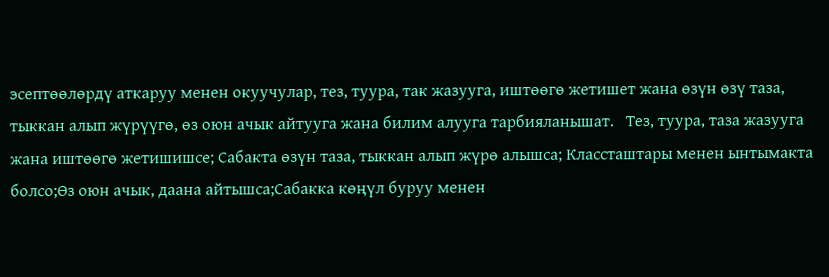эсептөөлөрдү аткаруу менен окуучулар, тез, туура, так жазууга, иштөөгө жетишет жана өзүн өзү таза, тыккан алып жүрүүгө, өз оюн ачык айтууга жана билим алууга тарбияланышат.   Тез, туура, таза жазууга жана иштөөгө жетишишсе; Сабакта өзүн таза, тыккан алып жүрө алышса; Классташтары менен ынтымакта болсо;Өз оюн ачык, даана айтышса;Сабакка көңүл буруу менен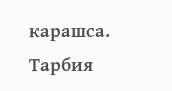карашса. Тарбия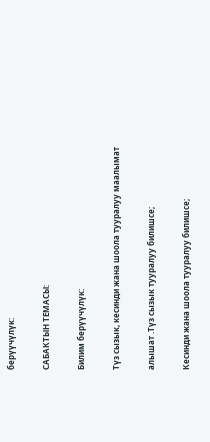берүүчүлүк:

САБАКТЫН ТЕМАСЫ:

Билим берүүчүлүк:

Түз сызык, кесинди жана шоола тууралуу маалымат

алышат .Түз сызык тууралуу билишсе;

Кесинди жана шоола тууралуу билишсе;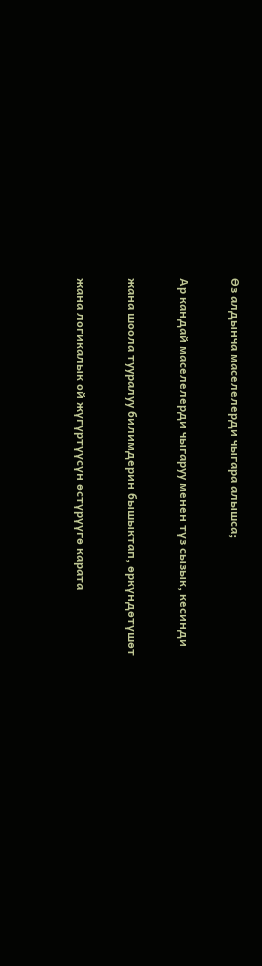Өз алдынча маселелерди чыгара алышса;

Ар кандай маселелерди чыгаруу менен түз сызык, кесинди

жана шоола тууралуу билимдерин бышыктап, өркүндөтүшөт

жана логикалык ой жүгүртүүсүн өстүрүүгө карата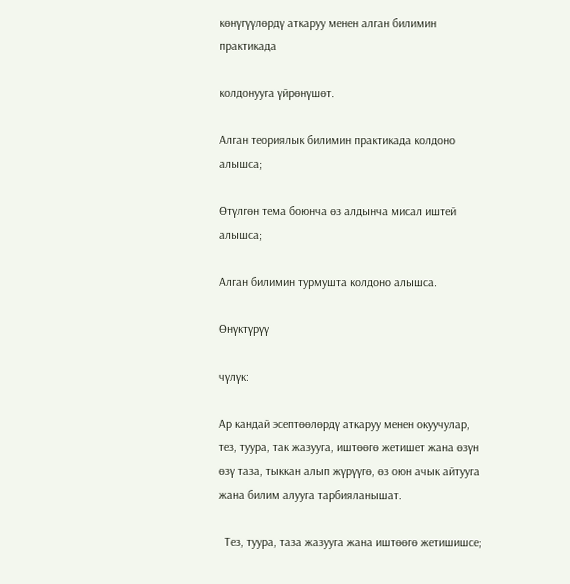көнүгүүлөрдү аткаруу менен алган билимин практикада

колдонууга үйрөнүшөт.

Алган теориялык билимин практикада колдоно алышса;

Өтүлгөн тема боюнча өз алдынча мисал иштей алышса;

Алган билимин турмушта колдоно алышса.

Өнүктүрүү

чүлүк:

Ар кандай эсептөөлөрдү аткаруу менен окуучулар, тез, туура, так жазууга, иштөөгө жетишет жана өзүн өзү таза, тыккан алып жүрүүгө, өз оюн ачык айтууга жана билим алууга тарбияланышат.

  Тез, туура, таза жазууга жана иштөөгө жетишишсе;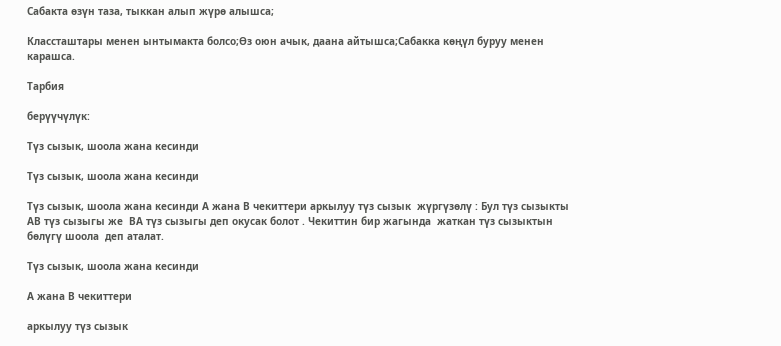Сабакта өзүн таза, тыккан алып жүрө алышса;

Классташтары менен ынтымакта болсо;Өз оюн ачык, даана айтышса;Сабакка көңүл буруу менен карашса.

Тарбия

берүүчүлүк:

Түз сызык, шоола жана кесинди

Түз сызык, шоола жана кесинди

Түз сызык, шоола жана кесинди А жана В чекиттери аркылуу түз сызык  жүргүзөлү : Бул түз сызыкты  АВ түз сызыгы же  ВА түз сызыгы деп окусак болот . Чекиттин бир жагында  жаткан түз сызыктын бөлүгү шоола  деп аталат.

Түз сызык, шоола жана кесинди

А жана В чекиттери

аркылуу түз сызык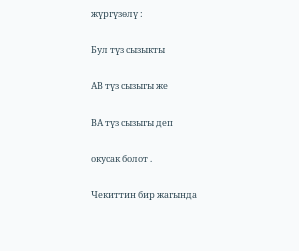жүргүзөлү :

Бул түз сызыкты

АВ түз сызыгы же

ВА түз сызыгы деп

окусак болот .

Чекиттин бир жагында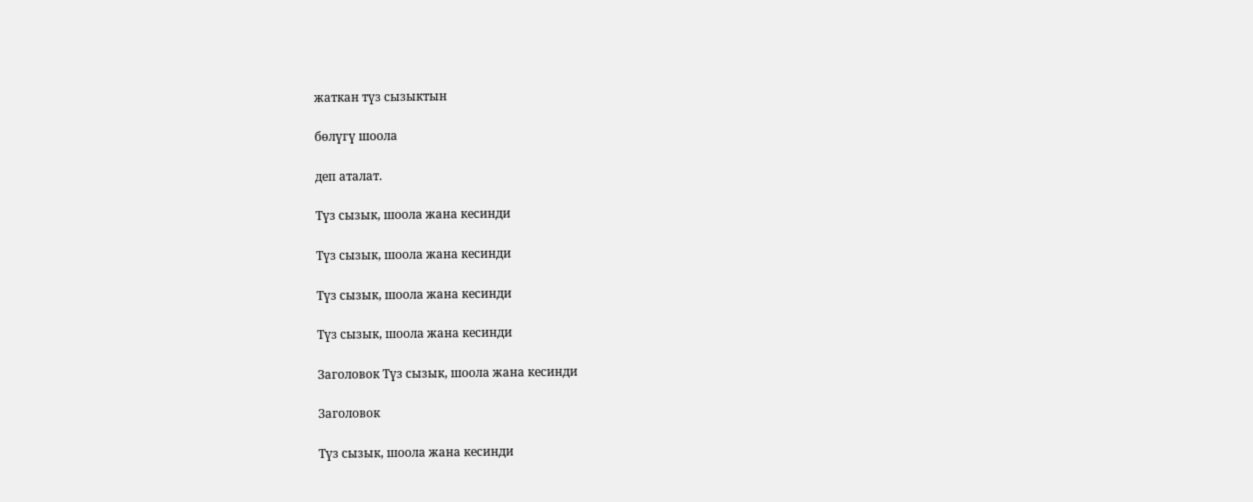жаткан түз сызыктын

бөлүгү шоола

деп аталат.

Түз сызык, шоола жана кесинди

Түз сызык, шоола жана кесинди

Түз сызык, шоола жана кесинди

Түз сызык, шоола жана кесинди

Заголовок Түз сызык, шоола жана кесинди

Заголовок

Түз сызык, шоола жана кесинди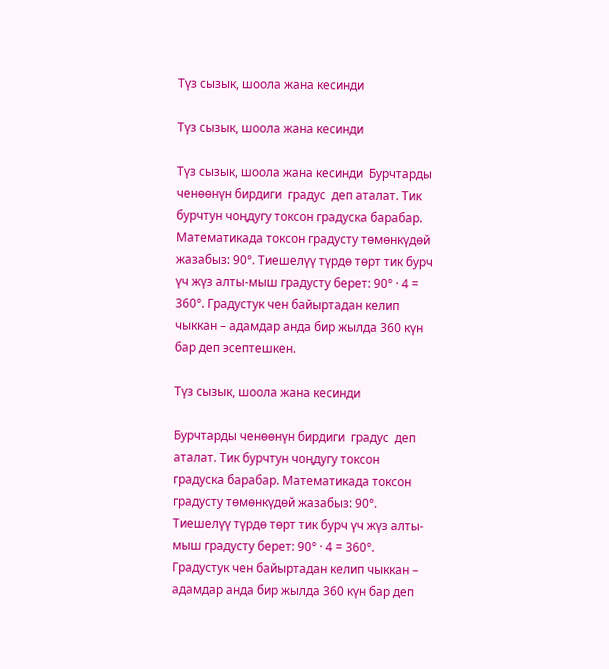Түз сызык, шоола жана кесинди

Түз сызык, шоола жана кесинди

Түз сызык, шоола жана кесинди  Бурчтарды ченөөнүн бирдиги  градус  деп аталат. Тик бурчтун чоңдугу токсон градуска барабар. Математикада токсон градусту төмөнкүдөй жазабыз: 90°. Тиешелүү түрдө төрт тик бурч үч жүз алты-мыш градусту берет: 90° · 4 = 360°. Градустук чен байыртадан келип чыккан – адамдар анда бир жылда 360 күн бар деп эсептешкен.

Түз сызык, шоола жана кесинди

Бурчтарды ченөөнүн бирдиги  градус  деп аталат. Тик бурчтун чоңдугу токсон градуска барабар. Математикада токсон градусту төмөнкүдөй жазабыз: 90°. Тиешелүү түрдө төрт тик бурч үч жүз алты-мыш градусту берет: 90° · 4 = 360°. Градустук чен байыртадан келип чыккан – адамдар анда бир жылда 360 күн бар деп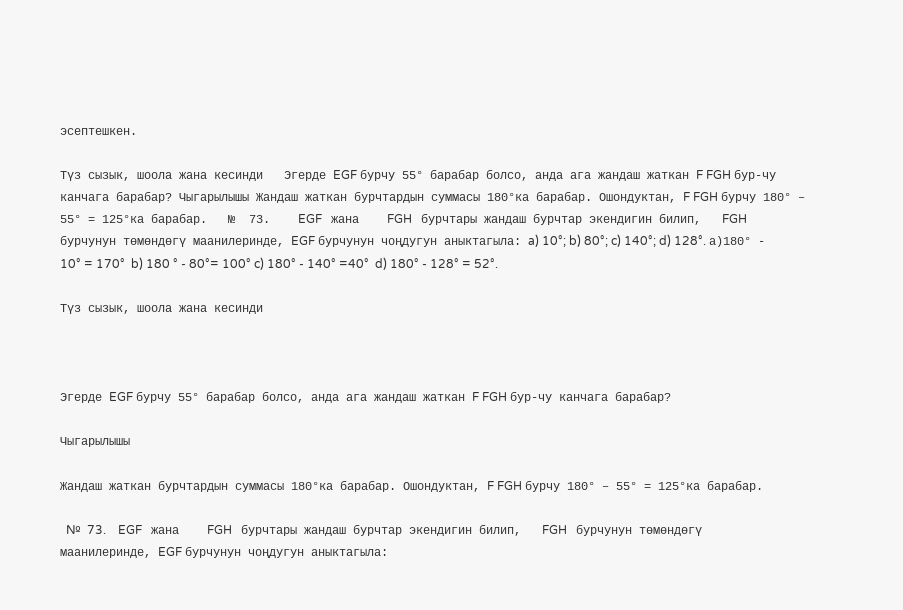эсептешкен.

Түз сызык, шоола жана кесинди   Эгерде EGF бурчу 55° барабар болсо, анда ага жандаш жаткан F FGH бур-чу канчага барабар? Чыгарылышы Жандаш жаткан бурчтардын суммасы 180°ка барабар. Ошондуктан, F FGH бурчу 180° – 55° = 125°ка барабар.   №  73.    EGF   жана    FGH   бурчтары жандаш бурчтар экендигин билип,   FGH   бурчунун төмөндөгү маанилеринде, EGF бурчунун чоңдугун аныктагыла: a) 10°; b) 80°; c) 140°; d) 128°. а)180° - 10° = 170°  b) 180 ° - 80°= 100° c) 180° - 140° =40°  d) 180° - 128° = 52°.

Түз сызык, шоола жана кесинди



Эгерде EGF бурчу 55° барабар болсо, анда ага жандаш жаткан F FGH бур-чу канчага барабар?

Чыгарылышы

Жандаш жаткан бурчтардын суммасы 180°ка барабар. Ошондуктан, F FGH бурчу 180° – 55° = 125°ка барабар.

  №  73.    EGF   жана    FGH   бурчтары жандаш бурчтар экендигин билип,   FGH   бурчунун төмөндөгү маанилеринде, EGF бурчунун чоңдугун аныктагыла: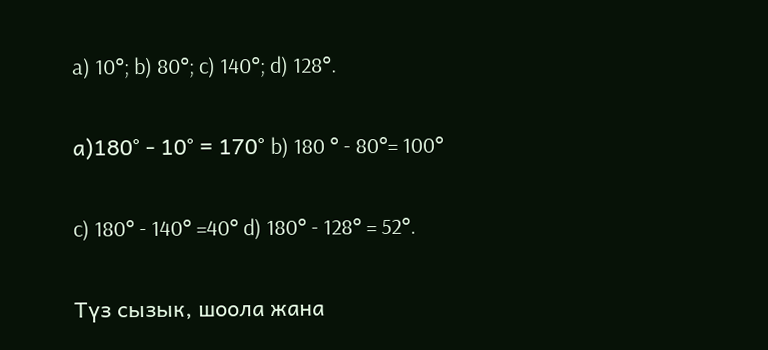a) 10°; b) 80°; c) 140°; d) 128°.

а)180° - 10° = 170° b) 180 ° - 80°= 100°

c) 180° - 140° =40° d) 180° - 128° = 52°.

Түз сызык, шоола жана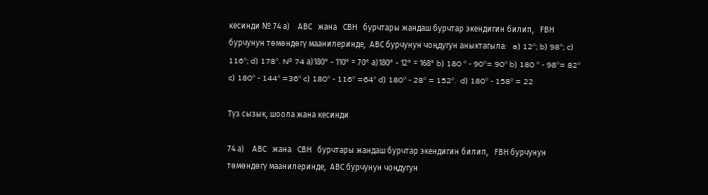кесинди № 74 а)    АВС   жана   СВH   бурчтары жандаш бурчтар экендигин билип,   FВH бурчунун төмөндөгү маанилеринде,  АВС бурчунун чоңдугун аныктагыла:   a) 12°; b) 98°; c) 116°; d) 178°. № 74 а)180° - 110° = 70° а)180° - 12° = 168° b) 180 ° - 90°= 90° b) 180 ° - 98°= 82° c) 180° - 144° =36° c) 180° - 116° =64° d) 180° - 28° = 152°.  d) 180° - 158° = 22

Түз сызык, шоола жана кесинди

74 а)    АВС   жана   СВH   бурчтары жандаш бурчтар экендигин билип,   FВH бурчунун төмөндөгү маанилеринде,  АВС бурчунун чоңдугун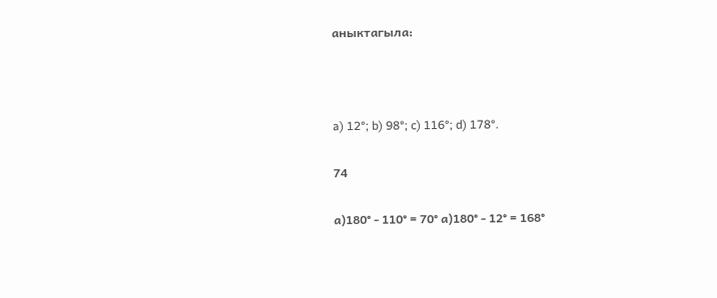аныктагыла:



a) 12°; b) 98°; c) 116°; d) 178°.

74

а)180° - 110° = 70° а)180° - 12° = 168°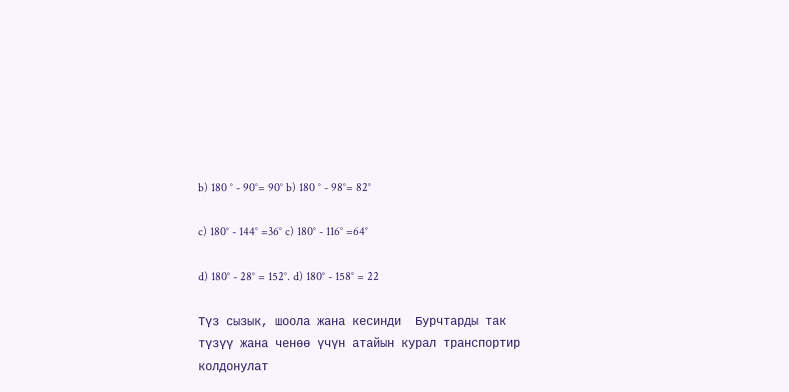b) 180 ° - 90°= 90° b) 180 ° - 98°= 82°

c) 180° - 144° =36° c) 180° - 116° =64°

d) 180° - 28° = 152°. d) 180° - 158° = 22

Түз сызык, шоола жана кесинди  Бурчтарды так түзүү жана ченөө үчүн атайын курал транспортир колдонулат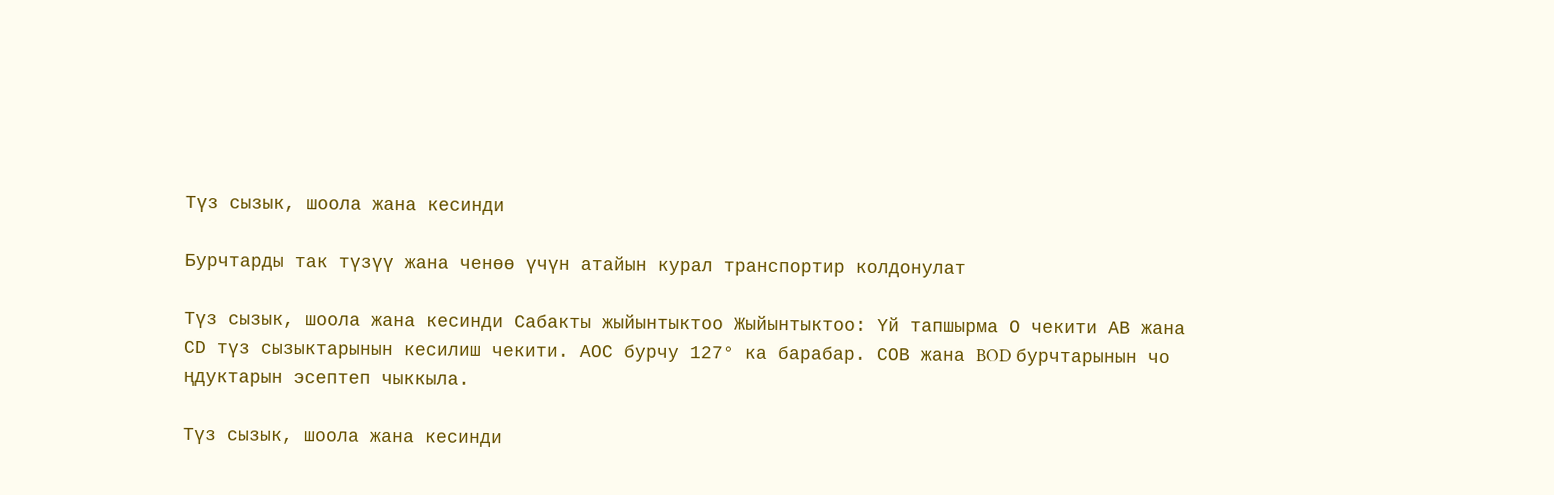Түз сызык, шоола жана кесинди

Бурчтарды так түзүү жана ченөө үчүн атайын курал транспортир колдонулат

Түз сызык, шоола жана кесинди Сабакты жыйынтыктоо Жыйынтыктоо: Үй тапшырма О чекити АВ жана СD түз сызыктарынын кесилиш чекити. АОС бурчу 127° ка барабар. СОВ жана BOD бурчтарынын чо ңдуктарын эсептеп чыккыла.

Түз сызык, шоола жана кесинди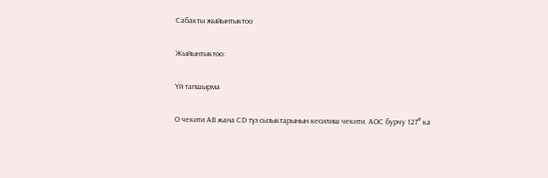Сабакты жыйынтыктоо

Жыйынтыктоо:

Үй тапшырма

О чекити АВ жана СD түз сызыктарынын кесилиш чекити. АОС бурчу 127° ка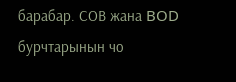барабар. СОВ жана BOD бурчтарынын чо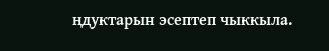ңдуктарын эсептеп чыккыла.